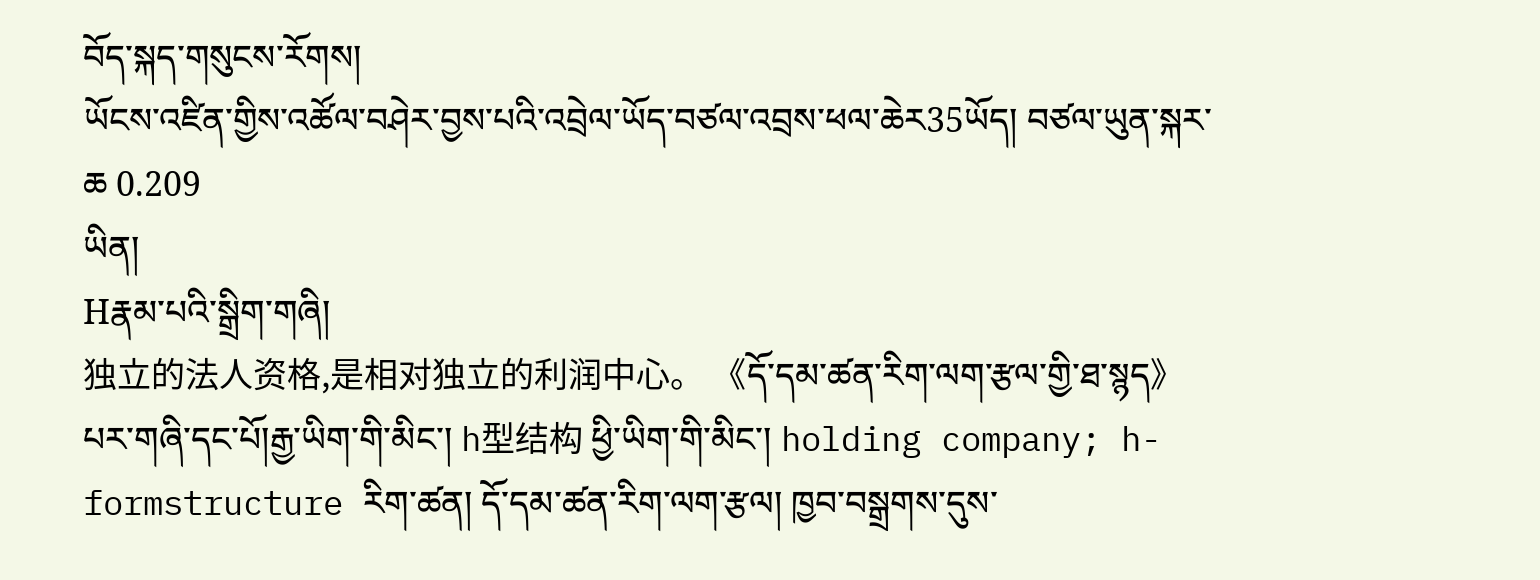བོད་སྐད་གསུངས་རོགས།
ཡོངས་འཛིན་གྱིས་འཚོལ་བཤེར་བྱས་པའི་འབྲེལ་ཡོད་བཙལ་འབྲས་ཕལ་ཆེར35ཡོད། བཙལ་ཡུན་སྐར་ཆ 0.209
ཡིན།
Hརྣམ་པའི་སྒྲིག་གཞི།
独立的法人资格,是相对独立的利润中心。 《དོ་དམ་ཚན་རིག་ལག་རྩལ་གྱི་ཐ་སྙད》པར་གཞི་དང་པོ།རྒྱ་ཡིག་གི་མིང་། h型结构 ཕྱི་ཡིག་གི་མིང་། holding company; h-formstructure རིག་ཚན། དོ་དམ་ཚན་རིག་ལག་རྩལ། ཁྱབ་བསྒྲགས་དུས་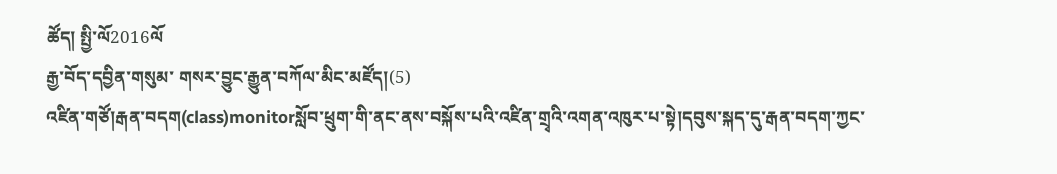ཚོད། སྤྱི་ལོ2016ལོ
རྒྱ་བོད་དབྱིན་གསུམ་ གསར་བྱུང་རྒྱུན་བཀོལ་མིང་མཛོད།(5)
འཛིན་གཙོ།རྒན་བདག(class)monitorསློབ་ཕྲུག་གི་ནང་ནས་བསྐོས་པའི་འཛིན་གྲྭའི་འགན་འཁུར་པ་སྟེ།དབུས་སྐད་དུ་རྒན་བདག་ཀྱང་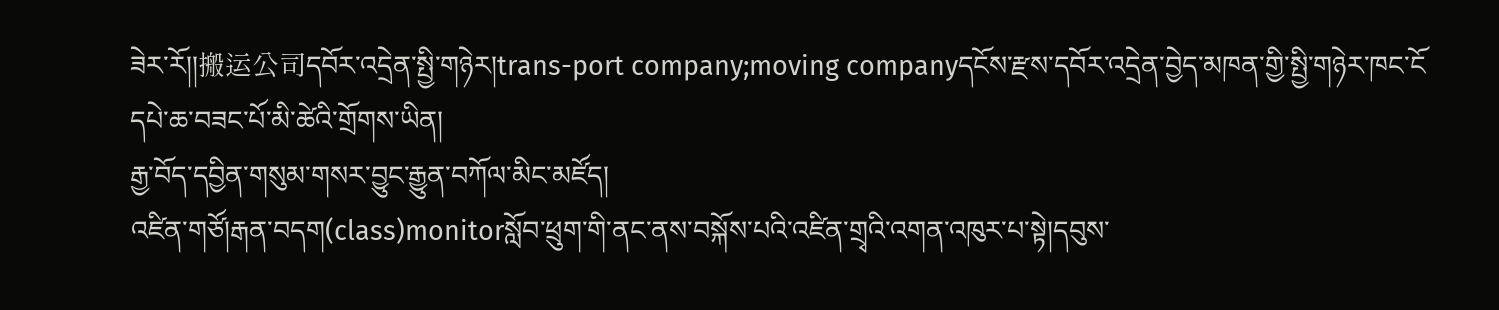ཟེར་རོ།།搬运公司དབོར་འདྲེན་སྤྱི་གཉེར།trans-port company;moving companyདངོས་རྫས་དབོར་འདྲེན་བྱེད་མཁན་གྱི་སྤྱི་གཉེར་ཁང་ངོ
དཔེ་ཆ་བཟང་པོ་མི་ཚེའི་གྲོགས་ཡིན།
རྒྱ་བོད་དབྱིན་གསུམ་གསར་བྱུང་རྒྱུན་བཀོལ་མིང་མཛོད།
འཛིན་གཙོ།རྒན་བདག(class)monitorསློབ་ཕྲུག་གི་ནང་ནས་བསྐོས་པའི་འཛིན་གྲྭའི་འགན་འཁུར་པ་སྟེ།དབུས་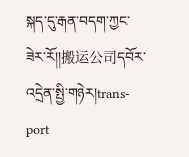སྐད་དུ་རྒན་བདག་ཀྱང་ཟེར་རོ།།搬运公司དབོར་འདྲེན་སྤྱི་གཉེར།trans-port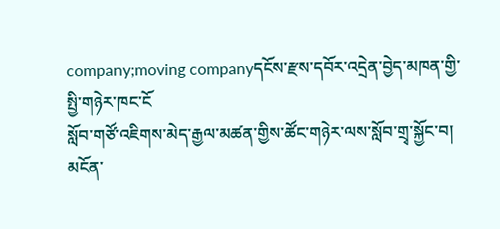company;moving companyདངོས་རྫས་དབོར་འདྲེན་བྱེད་མཁན་གྱི་སྤྱི་གཉེར་ཁང་ངོ
སློབ་གཙོ་འཇིགས་མེད་རྒྱལ་མཚན་གྱིས་ཚོང་གཉེར་ལས་སློབ་གྲྭ་སྐྱོང་བ།
མངོན་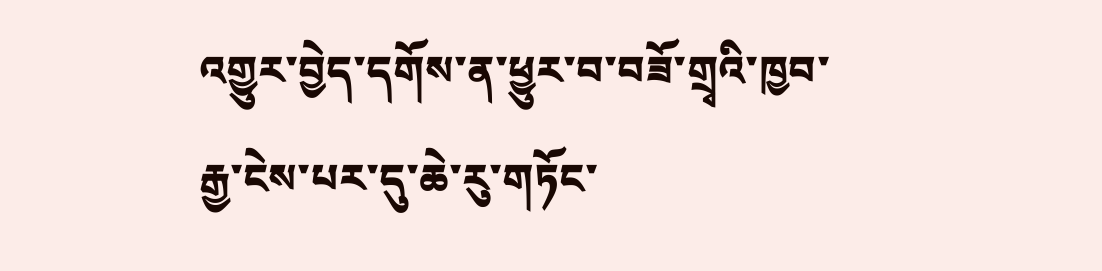འགྱུར་བྱེད་དགོས་ན་ཕྱུར་བ་བཟོ་གྲྭའི་ཁྱབ་རྒྱ་ངེས་པར་དུ་ཆེ་རུ་གཏོང་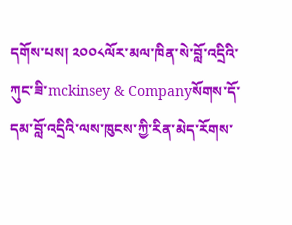དགོས་པས། ༢༠༠༨ལོར་མལ་ཁིན་སེ་བློ་འདྲིའི་ཀུང་ཟི་mckinsey & Companyསོགས་དོ་དམ་བློ་འདྲིའི་ལས་ཁུངས་ཀྱི་རིན་མེད་རོགས་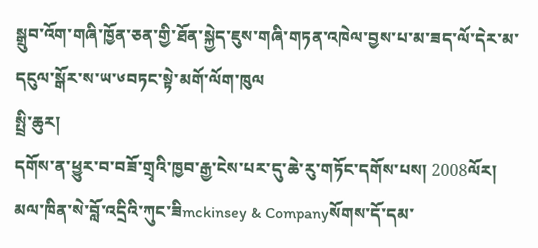སྒྲུབ་འོག་གཞི་ཁྱོན་ཅན་གྱི་ཐོན་སྐྱེད་ཇུས་གཞི་གཏན་འཁེལ་བྱས་པ་མ་ཟད་ལོ་དེར་མ་དངུལ་སྒོར་ས་ཡ་༦བཏང་སྟེ་མགོ་ལོག་ཁུལ
སྤྲི་ཆུར།
དགོས་ན་ཕྱུར་བ་བཟོ་གྲྭའི་ཁྱབ་རྒྱ་ངེས་པར་དུ་ཆེ་རུ་གཏོང་དགོས་པས། 2008ལོར། མལ་ཁིན་སེ་བློ་འདྲིའི་ཀུང་ཟིmckinsey & Companyསོགས་དོ་དམ་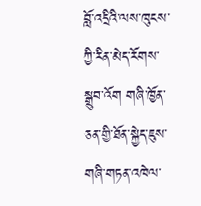བློ་འདྲིའི་ལས་ཁུངས་ཀྱི་རིན་མེད་རོགས་སྒྲུབ་འོག གཞི་ཁྱོན་ཅན་གྱི་ཐོན་སྐྱེད་ཇུས་གཞི་གཏན་འཁེལ་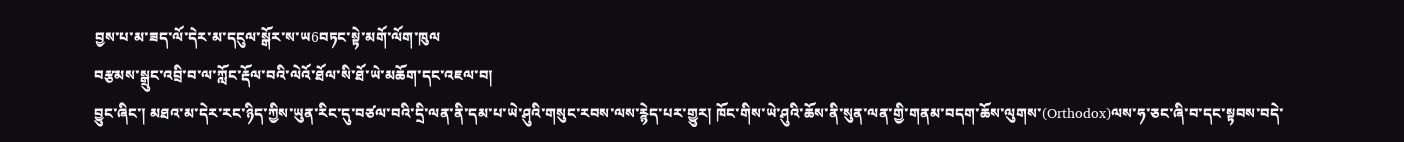བྱས་པ་མ་ཟད་ལོ་དེར་མ་དངུལ་སྒོར་ས་ཡ6བཏང་སྟེ་མགོ་ལོག་ཁུལ
བརྩམས་སྒྲུང་འབྲི་བ་ལ་ཀློང་རྡོལ་བའི་ལེའོ་ཐོལ་སི་ཐོ་ཡེ་མཆོག་དང་འཇལ་བ།
བྱུང་ཞིང་། མཐའ་མ་དེར་རང་ཉིད་ཀྱིས་ཡུན་རིང་དུ་བཙལ་བའི་དྲི་ལན་ནི་དམ་པ་ཡེ་ཤུའི་གསུང་རབས་ལས་རྙེད་པར་གྱུར། ཁོང་གིས་ཡེ་ཤུའི་ཆོས་ནི་སུན་ལན་གྱི་གནམ་བདག་ཆོས་ལུགས་(Orthodox)ལས་ཧ་ཅང་ཞི་བ་དང་སྟབས་བདེ་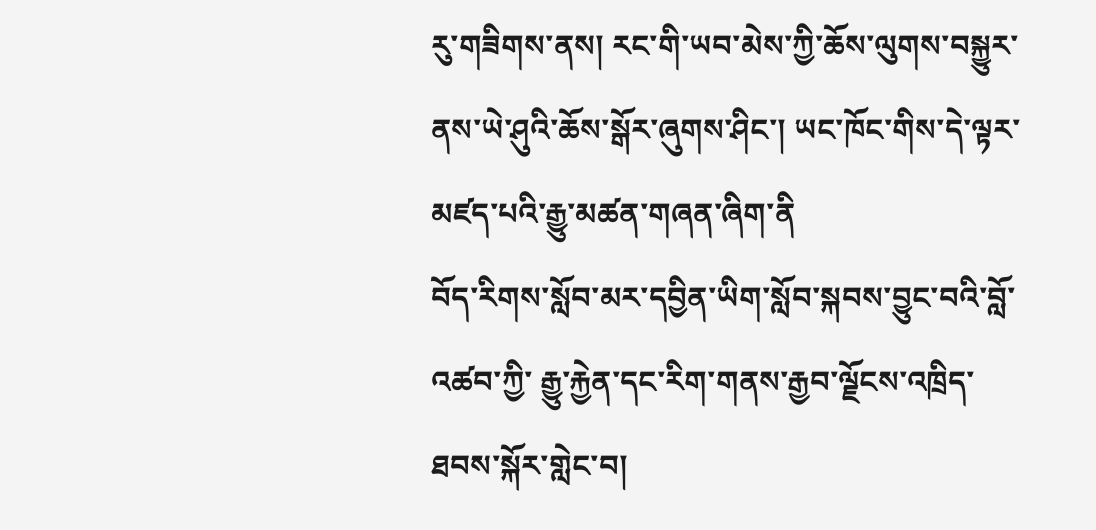རུ་གཟིགས་ནས། རང་གི་ཡབ་མེས་ཀྱི་ཆོས་ལུགས་བསྐྱུར་ནས་ཡེ་ཤུའི་ཆོས་སྒོར་ཞུགས་ཤིང་། ཡང་ཁོང་གིས་དེ་ལྟར་མཛད་པའི་རྒྱུ་མཚན་གཞན་ཞིག་ནི
བོད་རིགས་སློབ་མར་དབྱིན་ཡིག་སློབ་སྐབས་བྱུང་བའི་བློ་འཚབ་ཀྱི་ རྒྱུ་རྐྱེན་དང་རིག་གནས་རྒྱབ་ལྗོངས་འཁྲིད་ཐབས་སྐོར་གླེང་བ།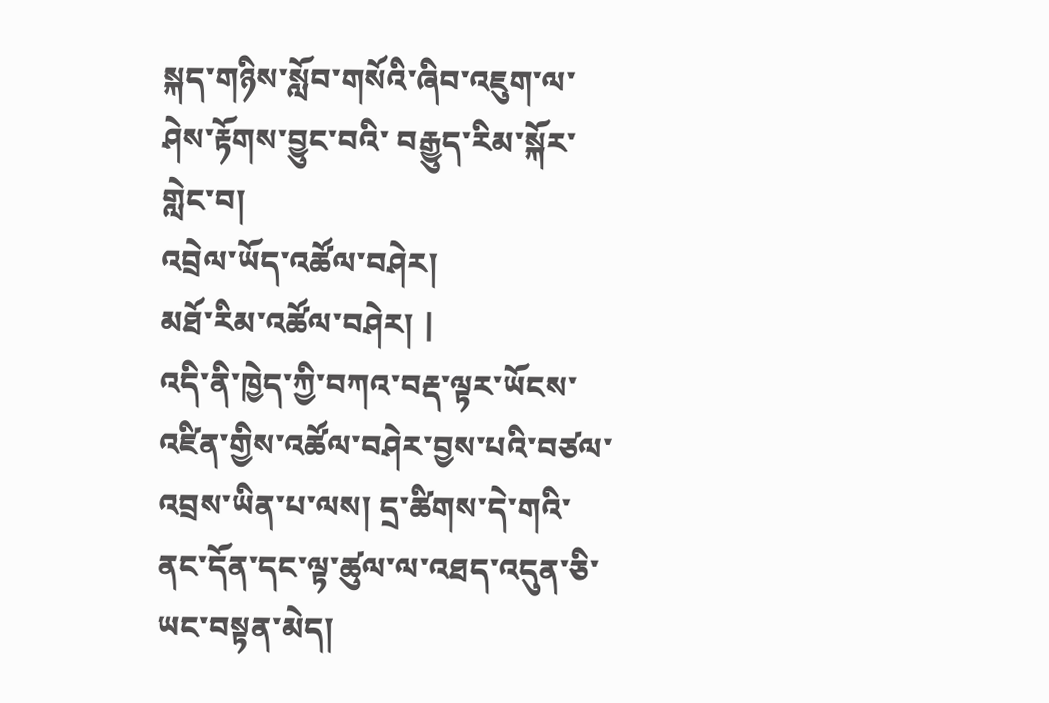སྐད་གཉིས་སློབ་གསོའི་ཞིབ་འཇུག་ལ་ཤེས་རྟོགས་བྱུང་བའི་ བརྒྱུད་རིམ་སྐོར་གླེང་བ།
འབྲེལ་ཡོད་འཚོལ་བཤེར།
མཐོ་རིམ་འཚོལ་བཤེར། |
འདི་ནི་ཁྱེད་ཀྱི་བཀའ་བརྡ་ལྟར་ཡོངས་འཛིན་གྱིས་འཚོལ་བཤེར་བྱས་པའི་བཙལ་འབྲས་ཡིན་པ་ལས། དྲ་ཚིགས་དེ་གའི་ནང་དོན་དང་ལྟ་ཚུལ་ལ་འཐད་འདུན་ཅི་ཡང་བསྟན་མེད།